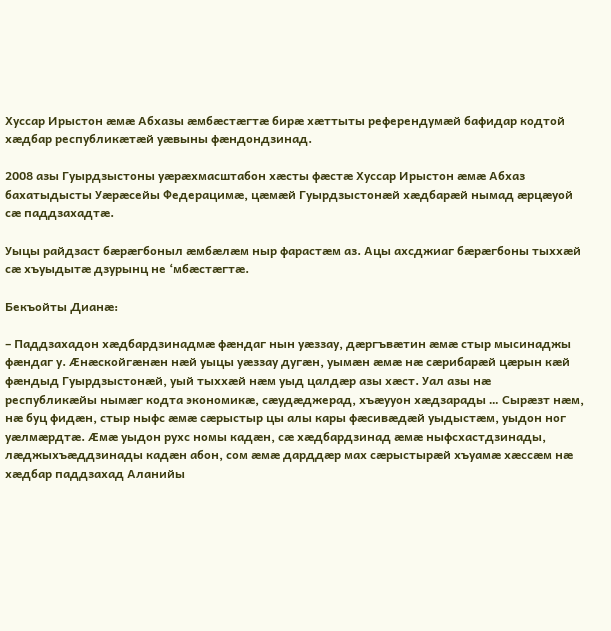Хуссар Ирыстон æмæ Абхазы æмбæстæгтæ бирæ хæттыты референдумæй бафидар кодтой хæдбар республикæтæй уæвыны фæндондзинад.

2008 азы Гуырдзыстоны уæрæхмасштабон хæсты фæстæ Хуссар Ирыстон æмæ Абхаз бахатыдысты Уæрæсейы Федерацимæ, цæмæй Гуырдзыстонæй хæдбарæй нымад æрцæуой сæ паддзахадтæ.

Уыцы райдзаст бæрæгбоныл æмбæлæм ныр фарастæм аз. Ацы ахсджиаг бæрæгбоны тыххæй сæ хъуыдытæ дзурынц не ‘мбæстæгтæ.

Бекъойты Дианæ:

– Паддзахадон хæдбардзинадмæ фæндаг нын уæззау, дæргъвæтин æмæ стыр мысинаджы фæндаг у. Æнæскойгæнæн нæй уыцы уæззау дугæн, уымæн æмæ нæ сæрибарæй цæрын кæй фæндыд Гуырдзыстонæй, уый тыххæй нæм уыд цалдæр азы хæст. Уал азы нæ республикæйы нымæг кодта экономикæ, сæудæджерад, хъæууон хæдзарады … Сырæзт нæм, нæ буц фидæн, стыр ныфс æмæ сæрыстыр цы алы кары фæсивæдæй уыдыстæм, уыдон ног уæлмæрдтæ. Æмæ уыдон рухс номы кадæн, сæ хæдбардзинад æмæ ныфсхастдзинады, лæджыхъæддзинады кадæн абон, сом æмæ дарддæр мах сæрыстырæй хъуамæ хæссæм нæ хæдбар паддзахад Аланийы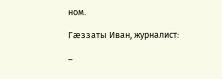ном.

Гæззаты Иван, журналист:

–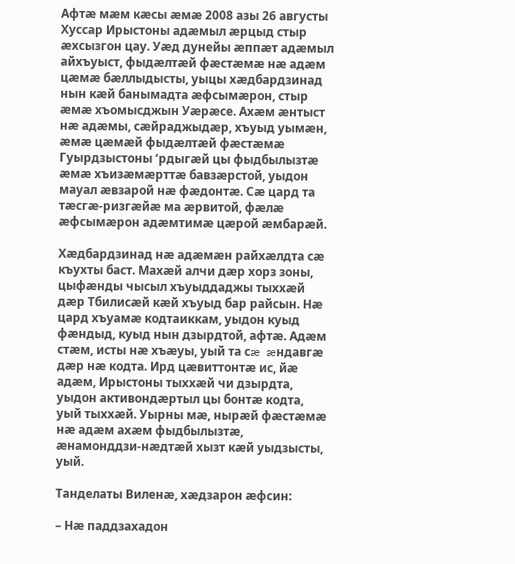Афтæ мæм кæсы æмæ 2008 азы 26 августы Хуссар Ирыстоны адæмыл æрцыд стыр æхсызгон цау. Уæд дунейы æппæт адæмыл айхъуыст, фыдæлтæй фæстæмæ нæ адæм цæмæ бæллыдысты, уыцы хæдбардзинад нын кæй банымадта æфсымæрон, стыр æмæ хъомысджын Уæрæсе. Ахæм æнтыст нæ адæмы, сæйраджыдæр, хъуыд уымæн, æмæ цæмæй фыдæлтæй фæстæмæ Гуырдзыстоны ‘рдыгæй цы фыдбылызтæ æмæ хъизæмæрттæ бавзæрстой, уыдон мауал æвзарой нæ фæдонтæ. Сæ цард та тæсгæ-ризгæйæ ма æрвитой, фæлæ æфсымæрон адæмтимæ цæрой æмбарæй.

Хæдбардзинад нæ адæмæн райхæлдта сæ къухты баст. Махæй алчи дæр хорз зоны, цыфæнды чысыл хъуыддаджы тыххæй дæр Тбилисæй кæй хъуыд бар райсын. Нæ цард хъуамæ кодтаиккам, уыдон куыд фæндыд, куыд нын дзырдтой, афтæ. Адæм стæм, исты нæ хъæуы, уый та сæ  æндавгæ дæр нæ кодта. Ирд цæвиттонтæ ис, йæ адæм, Ирыстоны тыххæй чи дзырдта, уыдон активондæртыл цы бонтæ кодта, уый тыххæй. Уырны мæ, нырæй фæстæмæ нæ адæм ахæм фыдбылызтæ, æнамонддзи-нæдтæй хызт кæй уыдзысты, уый.

Танделаты Виленæ, хæдзарон æфсин:

– Нæ паддзахадон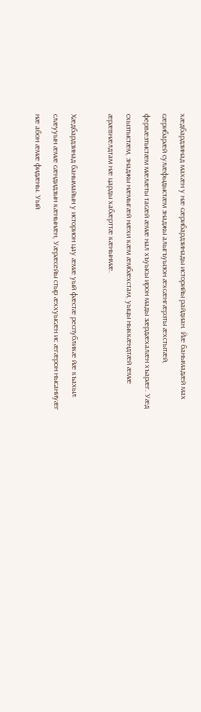хæдбардзинад махæн у нæ сæрибардзинады историйы райдиан. Йæ банымадæй мах сæрибарæй сулæфыдыстæм знаджы алыгъуызон æхсæнгæрзты æхстытæй, фервæзтыстæм мæлæты тасæй æмæ нал хъуысы ирон мады зæрдæхалæн хъарæг. Уæд схызтыстæм, знаджы нæмыгæй нæхи кæм æмбæхстам, уыцы ныккæндтæй æмæ æрæвнæлдтам нæ царды хабæрттæ кæнынмæ.

Хæдбардзинад банымайын у историон цау æмæ уый фæстæ республикæ йæ къахыл слæууын æмæ сæндидзын кæнынæн, Уæрæсейы стыр æххуысæн ис æгæрон нысаниуæг нæ абон æмæ фидæны. Уый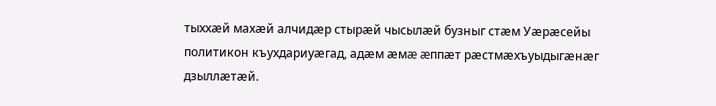тыххæй махæй алчидæр стырæй чысылæй бузныг стæм Уæрæсейы политикон къухдариуæгад, адæм æмæ æппæт рæстмæхъуыдыгæнæг дзыллæтæй.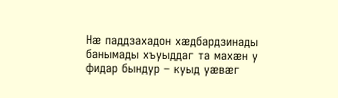Нæ паддзахадон хæдбардзинады банымады хъуыддаг та махæн у фидар бындур – куыд уæвæг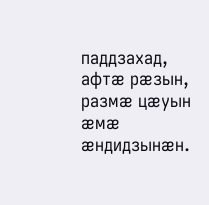паддзахад, афтæ рæзын, размæ цæуын æмæ æндидзынæн.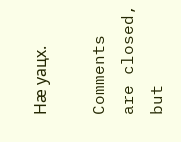Нæ уацх.

Comments are closed, but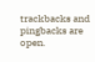trackbacks and pingbacks are open.